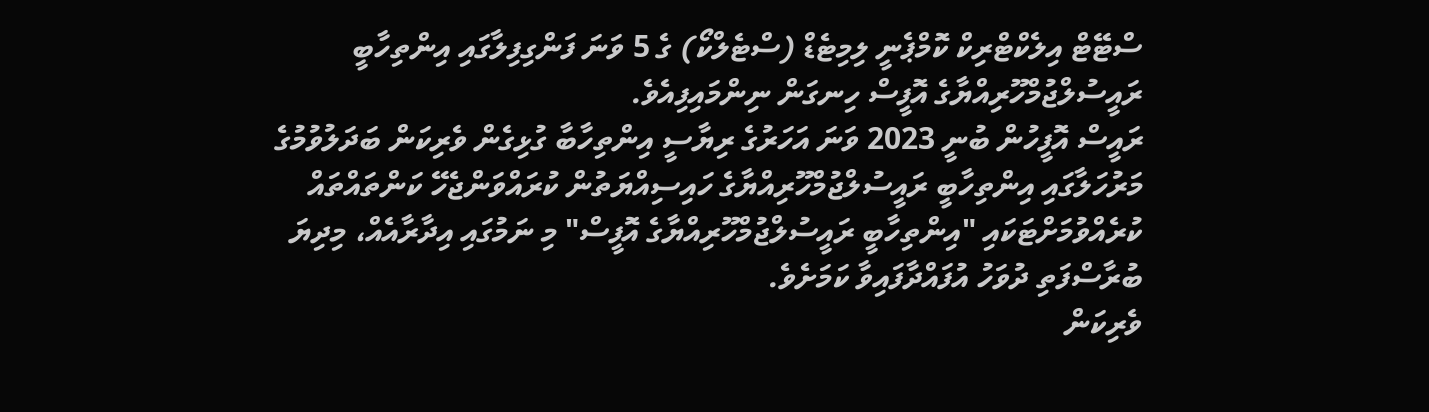ސްޓޭޓް އިލެކްޓްރިކް ކޮމްޕެނީ ލިމިޓެޑް (ސްޓެލްކޯ) ގެ 5 ވަނަ ފަންގިފިލާގައި އިންތިހާބީ ރައީސުލްޖުމްހޫރިއްޔާގެ އޮފީސް ހިނގަން ނިންމައިފިއެވެ.
ރައީސް އޮފީހުން ބުނީ 2023 ވަނަ އަހަރުގެ ރިޔާސީ އިންތިހާބާ ގުޅިގެން ވެރިކަން ބަދަލުވުމުގެ މަރުހަލާގައި އިންތިހާބީ ރައީސުލްޖުމްހޫރިއްޔާގެ ހައިސިއްޔަތުން ކުރައްވަންޖެހޭ ކަންތައްތައް ކުރެއްވުމަށްޓަކައި "އިންތިހާބީ ރައީސުލްޖުމްހޫރިއްޔާގެ އޮފީސް" މި ނަމުގައި އިދާރާއެއް، މިދިޔަ ބުރާސްފަތި ދުވަހު އުފައްދާފައިވާ ކަމަށެވެ.
ވެރިކަން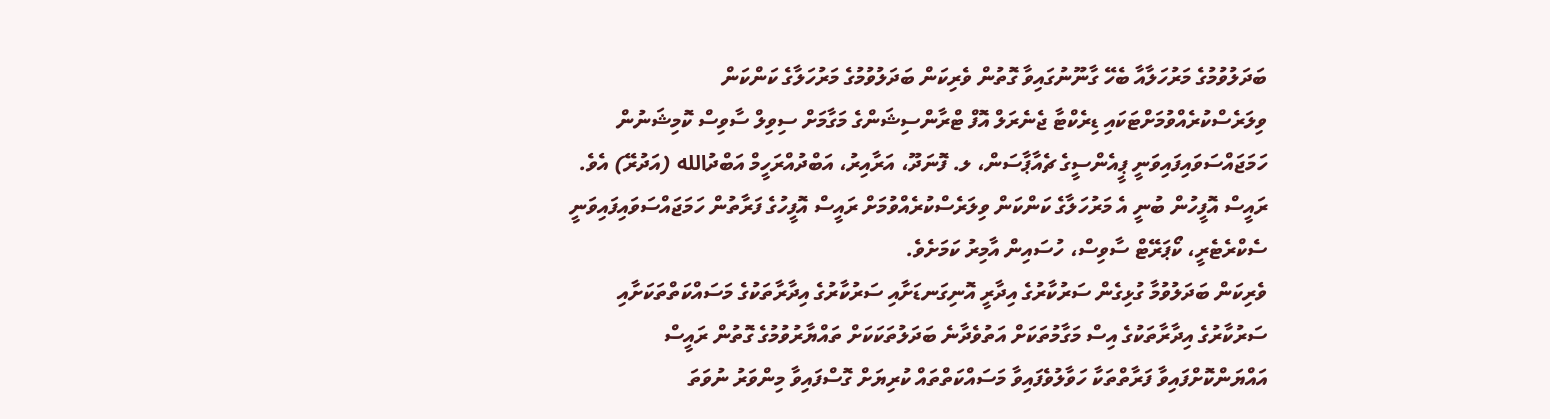ބަދަލުވުމުގެ މަރުހަލާއާ ބެހޭ ގާނޫނުގައިވާ ގޮތުން ވެރިކަން ބަދަލުވުމުގެ މަރުހަލާގެ ކަންކަން ވިލަރެސްކުރެއްވުމަށްޓަކައި ޑިރެކްޓާ ޖެނެރަލް އޮފް ޓްރާންސިޝަންގެ މަގާމަށް ސިވިލް ސާވިސް ކޮމިޝަނުން ހަމަޖައްސަވައިފައިވަނީ ޕީއެންސީގެ ޗެއާޕާސަން، ލ. ފޮނަދޫ، އަރާއިރު، އަބްދުއްރަހީމް އަބްދުالله (އަދުރޭ) އެވެ.
ރައީސް އޮފީހުން ބުނީ އެ މަރުހަލާގެ ކަންކަން ވިލަރެސްކުރެއްވުމަށް ރައީސް އޮފީހުގެ ފަރާތުން ހަމަޖައްސަވައިފައިވަނީ ސެކްރެޓެރީ، ކޯޕަރޭޓް ސާވިސް، ހުސައިން އާމިރު ކަމަށެވެ.
ވެރިކަން ބަދަލުވުމާ ގުޅިގެން ސަރުކާރުގެ އިދާރީ އޮނިގަނޑަށާއި ސަރުކާރުގެ އިދާރާތަކުގެ މަސައްކަތްތަކަށާއި ސަރުކާރުގެ އިދާރާތަކުގެ އިސް މަގާމުތަކަށް އަތުވެދާނެ ބަދަލުތަކަކަށް ތައްޔާރުވުމުގެ ގޮތުން ރައީސް އައްޔަންކޮށްފައިވާ ފަރާތްތަކާ ހަވާލުވެފައިވާ މަސައްކަތްތައް ކުރިޔަށް ގޮސްފައިވާ މިންވަރު ނުވަތަ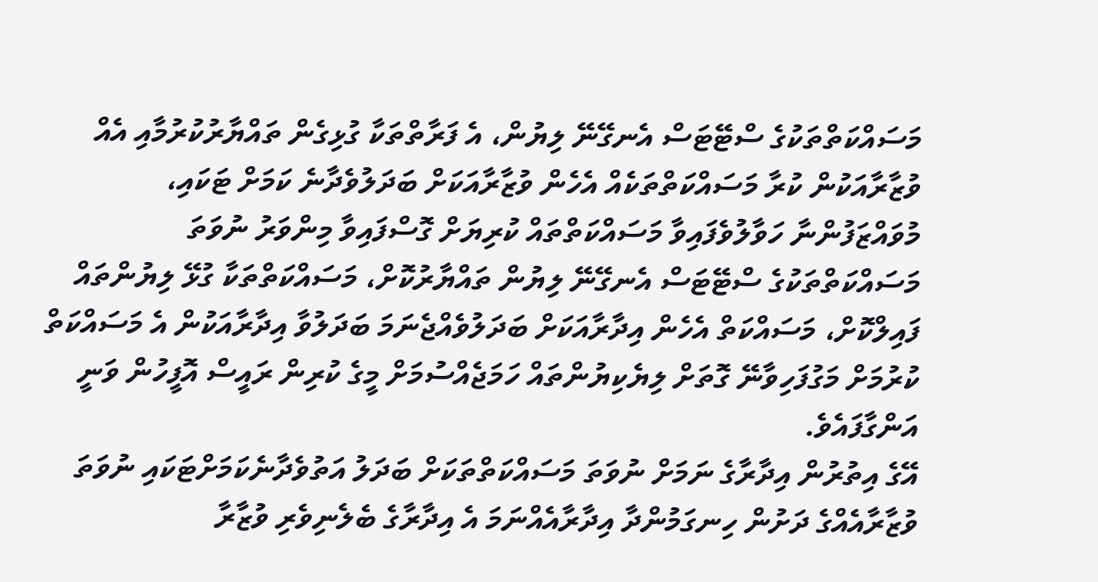މަސައްކަތްތަކުގެ ސްޓޭޓަސް އެނގޭނޭ ލިޔުން، އެ ފަރާތްތަކާ ގުޅިގެން ތައްޔާރުކުރުމާއި އެއް ވުޒާރާއަކުން ކުރާ މަސައްކަތްތަކެއް އެހެން ވުޒާރާއަކަށް ބަދަލުވެދާނެ ކަމަށް ޓަކައި، މުވައްޒަފުންނާ ހަވާލުވެފައިވާ މަސައްކަތްތައް ކުރިޔަށް ގޮސްފައިވާ މިންވަރު ނުވަތަ މަސައްކަތްތަކުގެ ސްޓޭޓަސް އެނގޭނޭ ލިޔުން ތައްޔާރުކޮށް، މަސައްކަތްތަކާ ގުޅޭ ލިޔުންތައް ފައިލްކޮށް، މަސައްކަތް އެހެން އިދާރާއަކަށް ބަދަލުވެއްޖެނަމަ ބަދަލުވާ އިދާރާއަކުން އެ މަސައްކަތް ކުރުމަށް މަގުފަހިވާނޭ ގޮތަށް ލިޔެކިޔުންތައް ހަމަޖެއްސުމަށް މީގެ ކުރިން ރައީސް އޮފީހުން ވަނީ އަންގާފައެވެ.
އޭގެ އިތުރުން އިދާރާގެ ނަމަށް ނުވަތަ މަސައްކަތްތަކަށް ބަދަލު އަތުވެދާނެކަމަށްޓަކައި ނުވަތަ ވުޒާރާއެއްގެ ދަށުން ހިނގަމުންދާ އިދާރާއެއްނަމަ އެ އިދާރާގެ ބެލެނިވެރި ވުޒާރާ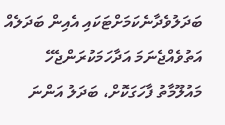ބަދަލުވެދާނެކަމަށްޓަކައި އެއިން ބަދަލެއް އަތުވެއްޖެނަމަ އަދާހަމަކުރަންޖެހޭ މައުލޫމާތު ފާހަގަކޮށް، ބަދަލު އަންނަ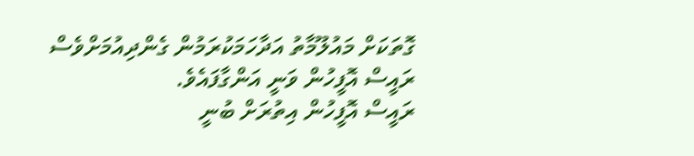ގޮތަކަށް މައުލޫމާތު އަދާހަމަކުރަމުން ގެންދިއުމަށްވެސް ރައީސް އޮފީހުން ވަނީ އަންގާފައެވެ.
ރައީސް އޮފީހުން އިތުރަށް ބުނީ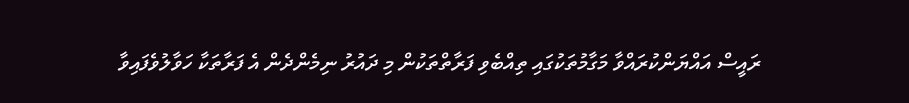ރައީސް އައްޔަންކުރައްވާ މަގާމުތަކުގައި ތިއްބެވި ފަރާތްތަކުން މި ދައުރު ނިމެންދެން އެ ފަރާތަކާ ހަވާލުވެފައިވާ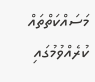މަސައްކަތްތައް ކުރެއްވުމުގައި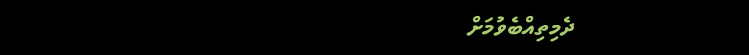ދެމިތިއްބެވުމަށް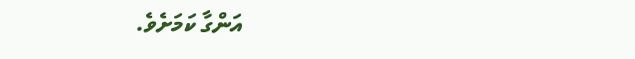އަންގާ ކަމަށެވެ.